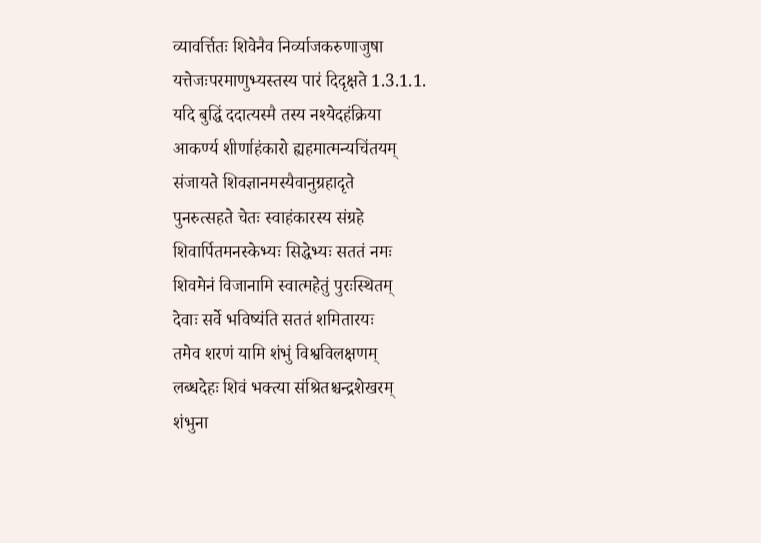व्यावर्त्तितः शिवेनैव निर्व्याजकरुणाजुषा
यत्तेजःपरमाणुभ्यस्तस्य पारं दिदृक्षते 1.3.1.1.
यदि बुद्धिं ददात्यस्मै तस्य नश्येदहंक्रिया
आकर्ण्य शीर्णाहंकारो ह्यहमात्मन्यचिंतयम्
संजायते शिवज्ञानमस्यैवानुग्रहादृते
पुनरुत्सहते चेतः स्वाहंकारस्य संग्रहे
शिवार्पितमनस्केभ्यः सिद्धेभ्यः सततं नमः
शिवमेनं विजानामि स्वात्महेतुं पुरःस्थितम्
देवाः सर्वे भविष्यंति सततं शमितारयः
तमेव शरणं यामि शंभुं विश्वविलक्षणम्
लब्धदेहः शिवं भक्त्या संश्रितश्चन्द्रशेखरम्
शंभुना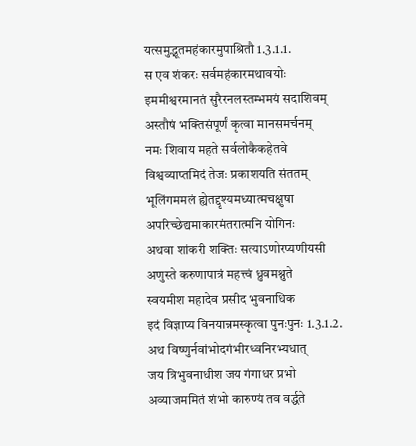यत्समुद्भूतमहंकारमुपाश्रितौ 1.3.1.1.
स एव शंकरः सर्वमहंकारमथावयोः
इममीश्वरमानतं सुरैरनलस्तम्भमयं सदाशिवम्
अस्तौषं भक्तिसंपूर्णं कृत्वा मानसमर्चनम्
नमः शिवाय महते सर्वलोकैकहेतवे
विश्वव्याप्तमिदं तेजः प्रकाशयति संततम्
भूलिंगममलं ह्येतद्दृश्यमध्यात्मचक्षुषा
अपरिच्छेद्यमाकारमंतरात्मनि योगिनः
अथवा शांकरी शक्तिः सत्याऽणोरप्यणीयसी
अणुस्ते करुणापात्रं महत्त्वं ध्रुवमश्नुते
स्वयमीश महादेव प्रसीद भुवनाधिक
इदं विज्ञाप्य विनयान्नमस्कृत्वा पुनःपुनः 1.3.1.2.
अथ विष्णुर्नवांभोदगंभीरध्वनिरभ्यधात्
जय त्रिभुवनाधीश जय गंगाधर प्रभो
अव्याजममितं शंभो कारुण्यं तव वर्द्धते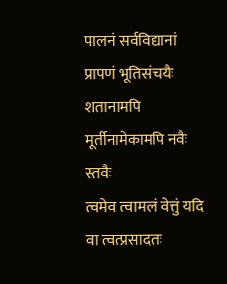पालनं सर्वविद्यानां प्रापणं भूतिसंचयैः
शतानामपि मूर्तीनामेकामपि नवैः स्तवैः
त्वमेव त्वामलं वेत्तुं यदि वा त्वत्प्रसादतः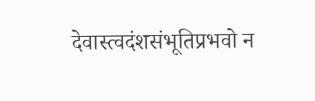देवास्त्वदंशसंभूतिप्रभवो न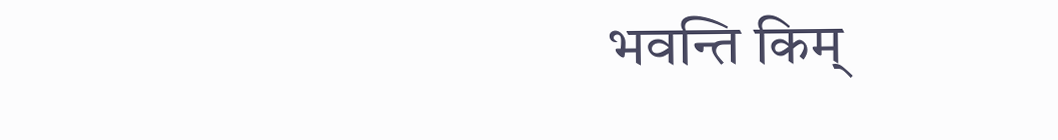भवन्ति किम्